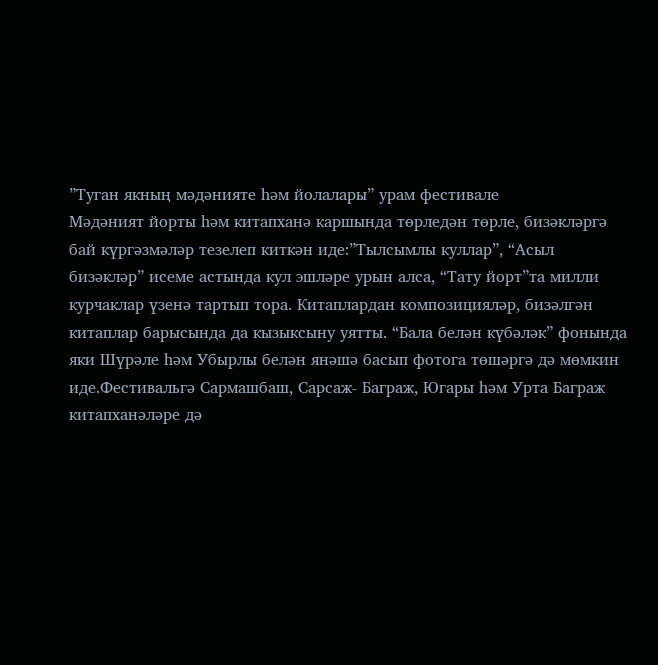”Туган якның мәдәнияте һәм йолалары” урам фестивале
Мәдәният йорты һәм китапханә каршында төрледән төрле, бизәкләргә бай күргәзмәләр тезелеп киткән иде:”Тылсымлы куллар”, “Асыл бизәкләр” исеме астында кул эшләре урын алса, “Тату йорт”та милли курчаклар үзенә тартып тора. Китаплардан композицияләр, бизәлгән китаплар барысында да кызыксыну уятты. “Бала белән күбәләк” фонында яки Шүрәле һәм Убырлы белән янәшә басып фотога төшәргә дә мөмкин иде.Фестивальгә Сармашбаш, Сарсаж- Баграж, Югары һәм Урта Баграж китапханәләре дә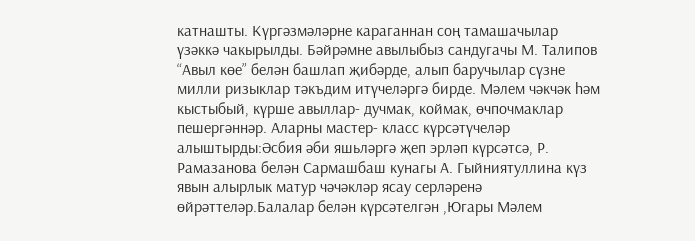катнашты. Күргәзмәләрне караганнан соң тамашачылар үзәккә чакырылды. Бәйрәмне авылыбыз сандугачы М. Талипов “Авыл көе” белән башлап җибәрде, алып баручылар сүзне милли ризыклар тәкъдим итүчеләргә бирде. Мәлем чәкчәк һәм кыстыбый, күрше авыллар- дучмак, коймак, өчпочмаклар пешергәннәр. Аларны мастер- класс күрсәтүчеләр алыштырды:Әсбия әби яшьләргә җеп эрләп күрсәтсә, Р. Рамазанова белән Сармашбаш кунагы А. Гыйниятуллина күз явын алырлык матур чәчәкләр ясау серләренә өйрәттеләр.Балалар белән күрсәтелгән ,Югары Мәлем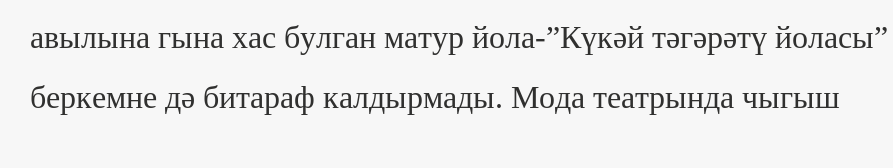авылына гына хас булган матур йола-”Күкәй тәгәрәтү йоласы” беркемне дә битараф калдырмады. Мода театрында чыгыш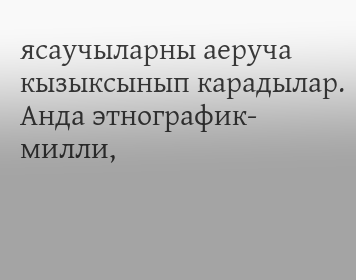ясаучыларны аеруча кызыксынып карадылар. Анда этнографик- милли,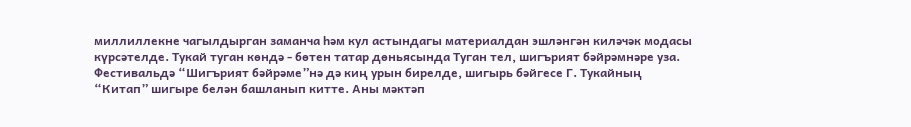миллиллекне чагылдырган заманча һәм кул астындагы материалдан эшләнгән киләчәк модасы күрсәтелде. Тукай туган көндә - бөтен татар дөньясында Туган тел, шигърият бәйрәмнәре уза. Фестивальдә “Шигърият бәйрәме”нә дә киң урын бирелде, шигырь бәйгесе Г. Тукайның “Китап” шигыре белән башланып китте. Аны мәктәп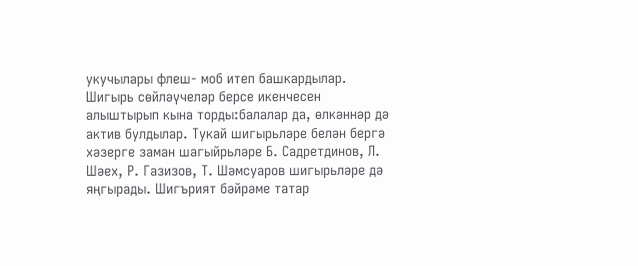укучылары флеш- моб итеп башкардылар. Шигырь сөйләүчеләр берсе икенчесен алыштырып кына торды:балалар да, өлкәннәр дә актив булдылар. Тукай шигырьләре белән бергә хәзерге заман шагыйрьләре Б. Садретдинов, Л. Шәех, Р. Газизов, Т. Шәмсуаров шигырьләре дә яңгырады. Шигърият бәйрәме татар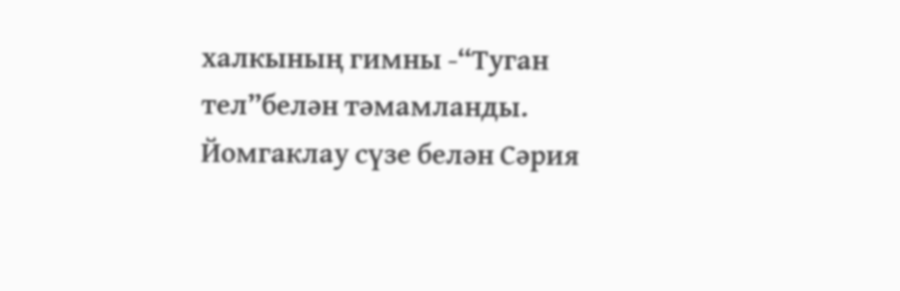халкының гимны -“Туган тел”белән тәмамланды. Йомгаклау сүзе белән Сәрия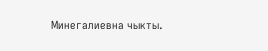Минегалиевна чыкты.